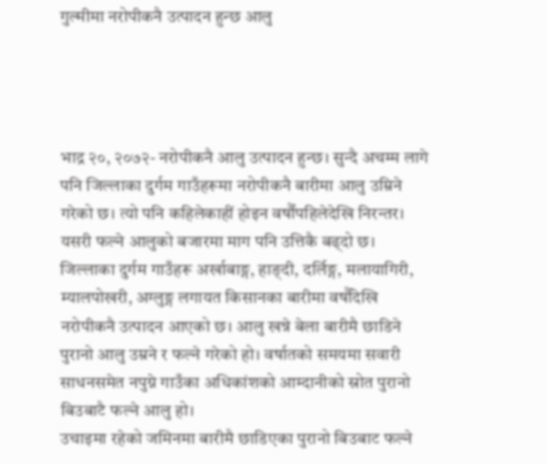गुल्मीमा नरोपीकनै उत्पादन हुन्छ आलु




भाद्र २०, २०७२- नरोपीकनै आलु उत्पादन हुन्छ। सुन्दै अचम्म लागे पनि जिल्लाका दुर्गम गाउँहरूमा नरोपीकनै बारीमा आलु उम्रिने गरेको छ। त्यो पनि कहिलेकाहीं होइन वर्षौंपहिलेदेखि निरन्तर। यसरी फल्ने आलुको बजारमा माग पनि उत्तिकै बढ्दो छ।
जिल्लाका दुर्गम गाउँहरू अर्खाबाङ्ग, हाङ्दी, दर्लिङ्ग, मलायागिरी, म्यालपोखरी, अग्लुङ्ग लगायत किसानका बारीमा वर्षौंदेखि नरोपीकनै उत्पादन आएको छ। आलु खन्ने बेला बारीमै छाडिने पुरानो आलु उम्रने र फल्ने गरेको हो। वर्षातको समयमा सवारी साधनसमेत नपुग्ने गाउँका अधिकांशको आम्दानीको स्रोत पुरानो बिउबाटै फल्ने आलु हो।
उचाइमा रहेको जमिनमा बारीमै छाडिएका पुरानो बिउबाट फल्ने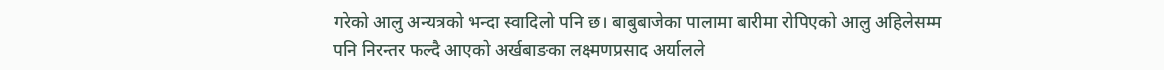गरेको आलु अन्यत्रको भन्दा स्वादिलो पनि छ। बाबुबाजेका पालामा बारीमा रोपिएको आलु अहिलेसम्म पनि निरन्तर फल्दै आएको अर्खबाङका लक्ष्मणप्रसाद अर्यालले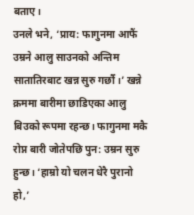बताए।
उनले भने, ‘प्राय: फागुनमा आफैं उम्रने आलु साउनको अन्तिम सातातिरबाट खन्न सुरु गर्छौं।’ खन्ने क्रममा बारीमा छाडिएका आलु बिउको रूपमा रहन्छ। फागुनमा मकै रोप्न बारी जोतेपछि पुन: उम्रन सुरु हुन्छ। ‘हाम्रो यो चलन धेरै पुरानो हो,’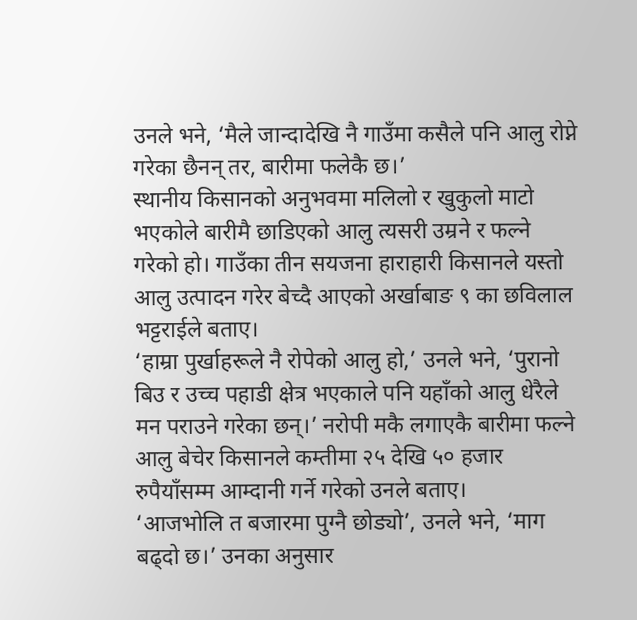उनले भने, ‘मैले जान्दादेखि नै गाउँमा कसैले पनि आलु रोप्ने गरेका छैनन् तर, बारीमा फलेकै छ।’
स्थानीय किसानको अनुभवमा मलिलो र खुकुलो माटो भएकोले बारीमै छाडिएको आलु त्यसरी उम्रने र फल्ने गरेको हो। गाउँका तीन सयजना हाराहारी किसानले यस्तो आलु उत्पादन गरेर बेच्दै आएको अर्खाबाङ ९ का छविलाल भट्टराईले बताए।
‘हाम्रा पुर्खाहरूले नै रोपेको आलु हो,’ उनले भने, ‘पुरानो बिउ र उच्च पहाडी क्षेत्र भएकाले पनि यहाँको आलु धेरैले मन पराउने गरेका छन्।’ नरोपी मकै लगाएकै बारीमा फल्ने आलु बेचेर किसानले कम्तीमा २५ देखि ५० हजार रुपैयाँसम्म आम्दानी गर्ने गरेको उनले बताए।
‘आजभोलि त बजारमा पुग्नै छोड्यो’, उनले भने, ‘माग बढ्दो छ।’ उनका अनुसार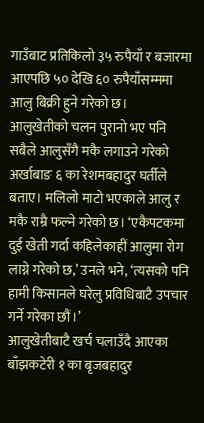गाउँबाट प्रतिकिलो ३५ रुपैयाँ र बजारमा आएपछि ५० देखि ६० रुपैयाँसम्ममा आलु बिक्री हुने गरेको छ।
आलुखेतीको चलन पुरानो भए पनि सबैले आलुसँगै मकै लगाउने गरेको अर्खाबाङ ६ का रेशमबहादुर घर्तीले बताए। मलिलो माटो भएकाले आलु र मकै राम्रै फल्ने गरेको छ। ‘एकैपटकमा दुई खेती गर्दा कहिलेकाहीं आलुमा रोग लाग्ने गरेको छ,’ उनले भने, ‘त्यसको पनि हामी किसानले घरेलु प्रविधिबाटै उपचार गर्ने गरेका छौं।’
आलुखेतीबाटै खर्च चलाउँदै आएका बाँझकटेरी १ का बृजबहादुर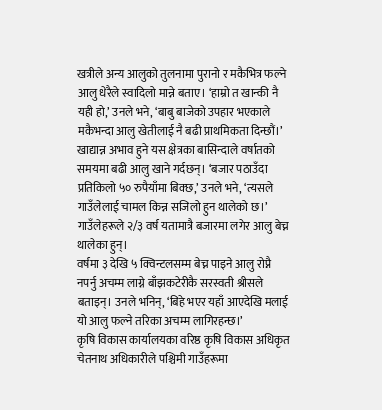खत्रीले अन्य आलुको तुलनामा पुरानो र मकैभित्र फल्ने आलु धेरैले स्वादिलो मान्ने बताए। ‘हाम्रो त खान्की नै यही हो,’ उनले भने, ‘बाबु बाजेको उपहार भएकाले मकैभन्दा आलु खेतीलाई नै बढी प्राथमिकता दिन्छौं।’
खाद्यान्न अभाव हुने यस क्षेत्रका बासिन्दाले वर्षातको समयमा बढी आलु खाने गर्दछन्। ‘बजार पठाउँदा प्रतिकिलो ५० रुपैयाँमा बिक्छ,’ उनले भने, ‘त्यसले गाउँलेलाई चामल किन्न सजिलो हुन थालेको छ।’ गाउँलेहरूले २/३ वर्ष यतामात्रै बजारमा लगेर आलु बेच्न थालेका हुन्।
वर्षमा ३ देखि ५ क्विन्टलसम्म बेच्न पाइने आलु रोप्नै नपर्नु अचम्म लाग्ने बाँझकटेरीकै सरस्वती श्रीसले बताइन्। उनले भनिन्, ‘बिहे भएर यहाँ आएदेखि मलाई यो आलु फल्ने तरिका अचम्म लागिरहन्छ।’
कृषि विकास कार्यालयका वरिष्ठ कृषि विकास अधिकृत चेतनाथ अधिकारीले पश्चिमी गाउँहरूमा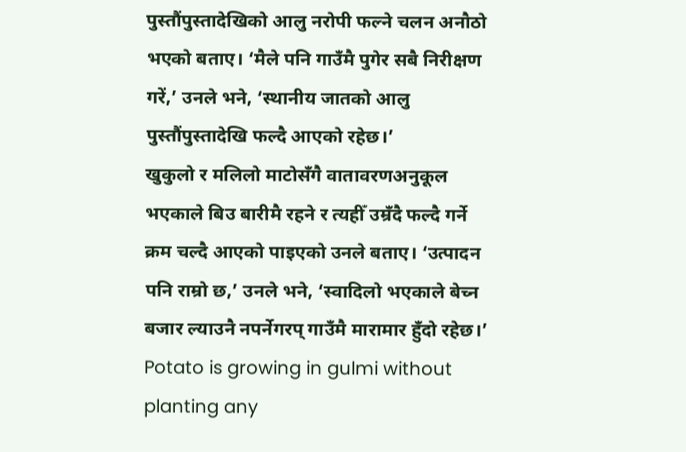पुस्तौंपुस्तादेखिको आलु नरोपी फल्ने चलन अनौठो भएको बताए। ‘मैले पनि गाउँमै पुगेर सबै निरीक्षण गरें,’ उनले भने, ‘स्थानीय जातको आलु पुस्तौंपुस्तादेखि फल्दै आएको रहेछ।’
खुकुलो र मलिलो माटोसँगै वातावरणअनुकूल भएकाले बिउ बारीमै रहने र त्यहीँ उम्रँदै फल्दै गर्ने क्रम चल्दै आएको पाइएको उनले बताए। ‘उत्पादन पनि राम्रो छ,’ उनले भने, ‘स्वादिलो भएकाले बेच्न बजार ल्याउनै नपर्नेगरप् गाउँमै मारामार हुँदो रहेछ।’
Potato is growing in gulmi without planting any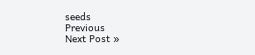seeds
Previous
Next Post »